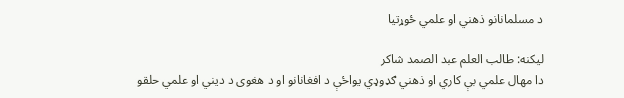د مسلمانانو ذهني او علمي ځوړتیا

لیکنه: طالب العلم عبد الصمد شاکر
دا مهال علمي بې کاري او ذهني ګډوډي یواځې د افغانانو او د هغوی د دیني او علمي حلقو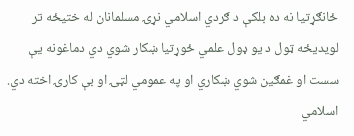ځانګړتیا نه ده بلکې د ګردي اسلامي نړۍ مسلمانان له ختیځه تر لویدیځه ټول د یو ډول علمي ځوړتیا ښکار شوي دي دماغونه یې سست او غمګین شوي ښکاري او په عمومي لټۍ او بې کارۍ اخته دي.
اسلامي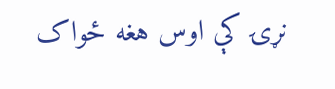نړۍ کې اوس هغه ځواک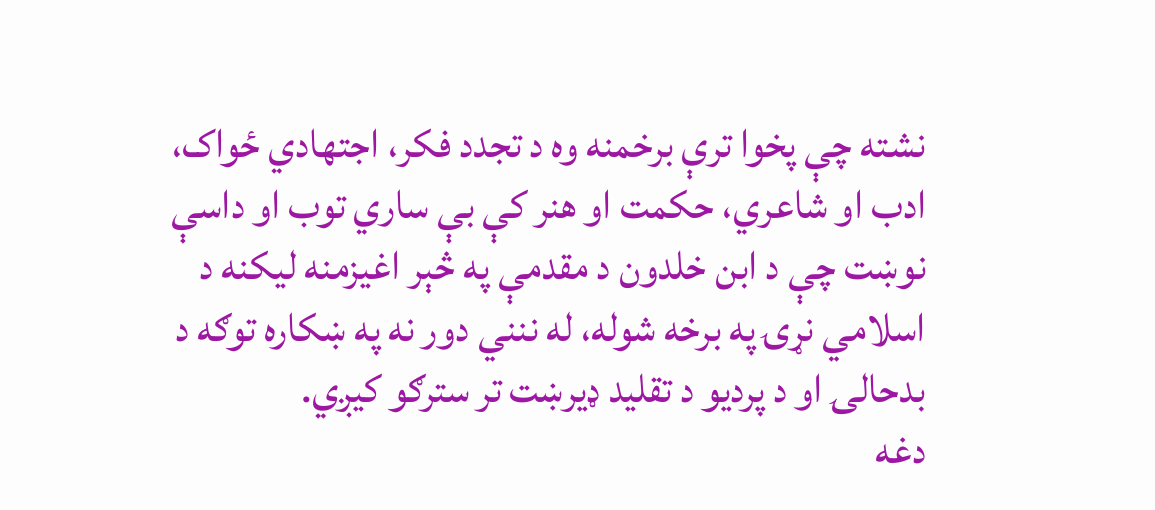نشته چې پخوا ترې برخمنه وه د تجدد فکر، اجتهادي ځواک، ادب او شاعري، حکمت او هنر کې بې ساري توب او داسې نوښت چې د ابن خلدون د مقدمې په څېر اغیزمنه لیکنه د اسلامي نړۍ په برخه شوله، له ننني دور نه په ښکاره توګه د بدحالۍ او د پردیو د تقلید ډیرښت تر سترګو کیږي.
دغه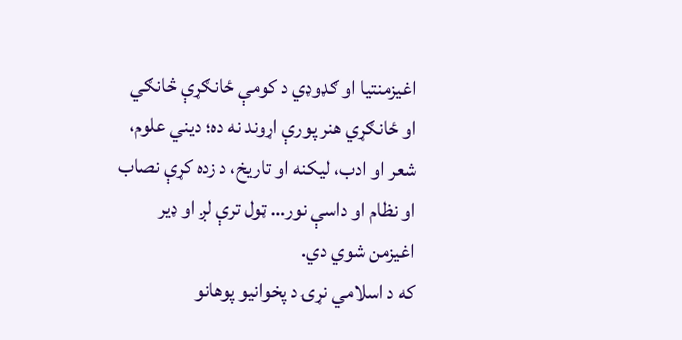اغیزمنتیا او ګډوډي د کومې ځانګړې څانګي او ځانګړي هنر پورې اړوند نه ده؛ دیني علوم، شعر او ادب، لیکنه او تاریخ، د زده کړې نصاب او نظام او داسې نور… ټول ترې لږ او ډیر اغیزمن شوي دي.
که د اسلامي نړۍ د پخوانیو پوهانو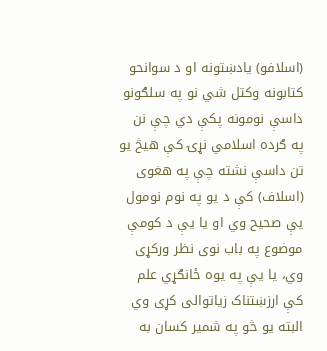(اسلافو) یادښتونه او د سوانحو کتابونه وکتل شي نو په سلګونو داسې نومونه پکې دي چې نن په ګرده اسلامي نړۍ کې هیڅ یو تن داسې نشته چې په هغوی (اسلاف) کې د یو په نوم نومول یې صحیح وي او یا یې د کومې موضوع په باب نوی نظر ورکړی وي، یا یې په یوه ځانګړي علم کې ارزښتناک زیاتوالی کړی وي البته یو څو په شمیر کسان به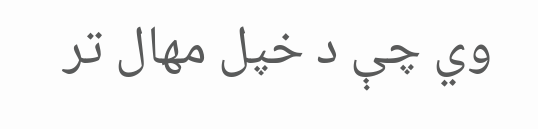وي چې د خپل مهال تر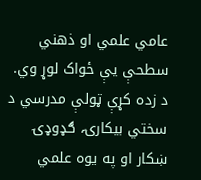عامي علمي او ذهني سطحې یې ځواک لوړ وي.
د زده کړې ټولې مدرسي د سختي بیکارۍ، ګډوډۍ ښکار او په یوه علمي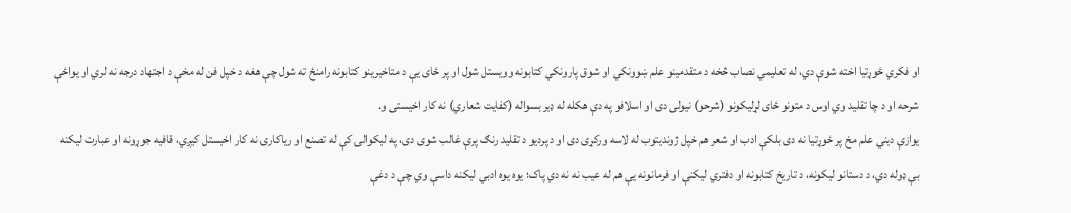او فکري ځوړتیا اخته شوې دي، له تعلیمي نصاب څخه د متقدمینو علم ښوونکي او شوق پارونکي کتابونه وویستل شول او پر ځای یې د متاخیرینو کتابونه رامنځ ته شول چې هغه د خپل فن له مخې د اجتهاد درجه نه لري او یواځې شرحه او د چا تقلید وي اوس د متونو ځای لړلیکونو (شرحو) نیولی دی او اسلافو په دې هکله له ډیر بسواله (کفایت شعاري) نه کار اخیستی و.
یوازې دیني علم مخ پر ځوړتیا نه دی بلکې ادب او شعر هم خپل ژوندیتوب له لاسه ورکړی دی او د پردیو د تقلید رنګ پرې غالب شوی دی، په لیکوالۍ کې له تصنع او ریاکارۍ نه کار اخیستل کیږي، قافیه جوړونه او عبارت لیکنه بې ډوله دي، د دستانو لیکونه، د تاریخ کتابونه او دفتري لیکنې او فرمانونه یې هم له عیب نه نه دي پاک؛ یوه یوه ادبي لیکنه داسې وي چې د دغې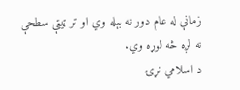زمانې له عام دور نه بېله وي او تر ټیټې سطحې نه لږه څه لوړه وي.
د اسلامي نړۍ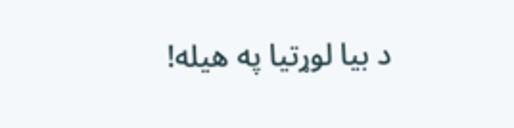د بیا لوړتیا په هیله!